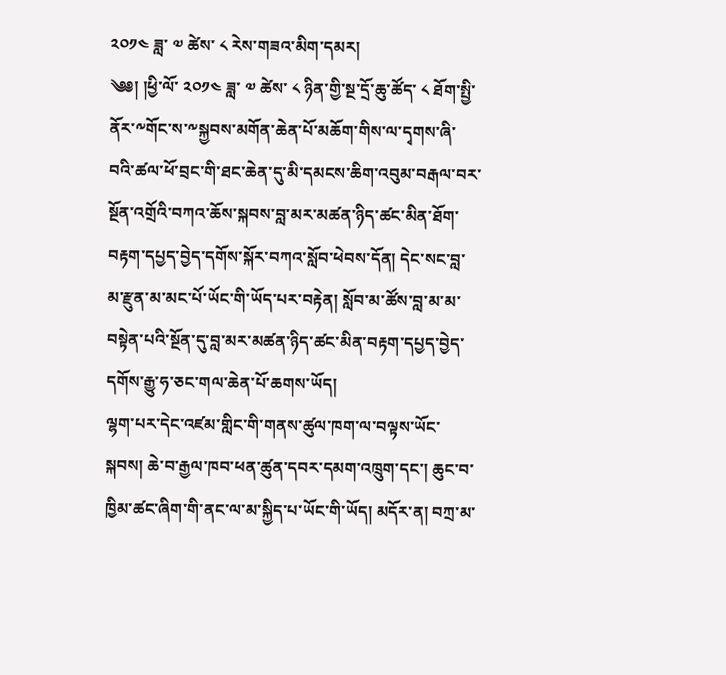༢༠༡༤ ཟླ་ ༧ ཚེས་ ༨ རེས་གཟའ་མིག་དམར།
༄༅། །ཕྱི་ལོ་ ༢༠༡༤ ཟླ་ ༧ ཚེས་ ༨ ཉིན་གྱི་སྔ་དྲོ་ཆུ་ཚོད་ ༨ ཐོག་སྤྱི་ནོར་༸གོང་ས་༸སྐྱབས་མགོན་ཆེན་པོ་མཆོག་གིས་ལ་དྭགས་ཞི་བའི་ཚལ་ཕོ་བྲང་གི་ཐང་ཆེན་དུ་མི་དམངས་ཆིག་འབུམ་བརྒལ་བར་སྔོན་འགྲོའི་བཀའ་ཆོས་སྐབས་བླ་མར་མཚན་ཉིད་ཚང་མིན་ཐོག་བརྟག་དཔྱད་བྱེད་དགོས་སྐོར་བཀའ་སློབ་ཕེབས་དོན། དེང་སང་བླ་མ་རྫུན་མ་མང་པོ་ཡོང་གི་ཡོད་པར་བརྟེན། སློབ་མ་ཚོས་བླ་མ་མ་བསྟེན་པའི་སྔོན་དུ་བླ་མར་མཚན་ཉིད་ཚང་མིན་བརྟག་དཔྱད་བྱེད་དགོས་རྒྱུ་ཧ་ཅང་གལ་ཆེན་པོ་ཆགས་ཡོད།
ལྷག་པར་དེང་འཛམ་གླིང་གི་གནས་ཚུལ་ཁག་ལ་བལྟས་ཡོང་སྐབས། ཆེ་བ་རྒྱལ་ཁབ་ཕན་ཚུན་དབར་དམག་འཁྲུག་དང་། ཆུང་བ་ཁྱིམ་ཚང་ཞིག་གི་ནང་ལ་མ་སྐྱིད་པ་ཡོང་གི་ཡོད། མདོར་ན། བཀྲ་མ་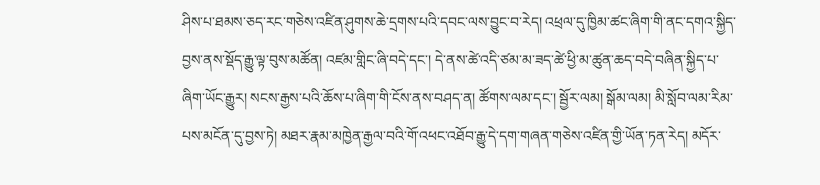ཤིས་པ་ཐམས་ཅད་རང་གཅེས་འཛིན་ཤུགས་ཆེ་དྲགས་པའི་དབང་ལས་བྱུང་བ་རེད། འཕྲལ་དུ་ཁྱིམ་ཚང་ཞིག་གི་ནང་དགའ་སྐྱིད་བྱས་ནས་སྡོད་རྒྱུ་ལྟ་བུས་མཚོན། འཛམ་གླིང་ཞི་བདེ་དང་། དེ་ནས་ཚེ་འདི་ཙམ་མ་ཟད་ཚེ་ཕྱི་མ་ཚུན་ཆད་བདེ་བཞིན་སྐྱིད་པ་ཞིག་ཡོང་རྒྱུར། སངས་རྒྱས་པའི་ཆོས་པ་ཞིག་གི་ངོས་ནས་བཤད་ན། ཚོགས་ལམ་དང་། སྦྱོར་ལམ། སྒོམ་ལམ། མི་སློབ་ལམ་རིམ་པས་མངོན་དུ་བྱས་ཏེ། མཐར་རྣམ་མཁྱེན་རྒྱལ་བའི་གོ་འཕང་འཐོབ་རྒྱུ་དེ་དག་གཞན་གཅེས་འཛིན་གྱི་ཡོན་ཏན་རེད། མདོར་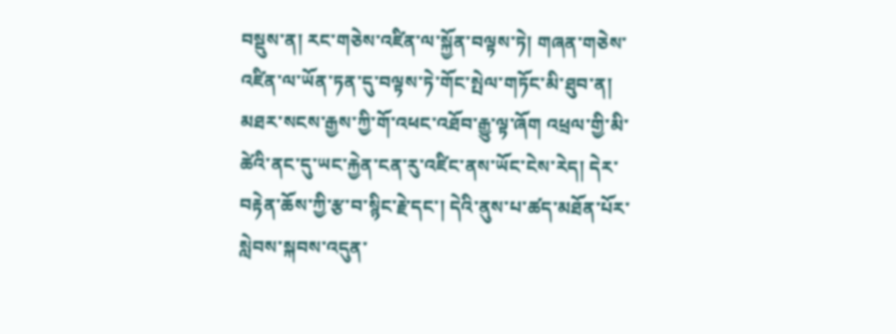བསྡུས་ན། རང་གཅེས་འཛིན་ལ་སྐྱོན་བལྟས་ཏེ། གཞན་གཅེས་འཛིན་ལ་ཡོན་ཏན་དུ་བལྟས་ཏེ་གོང་སྤེལ་གཏོང་མི་ཐུབ་ན། མཐར་སངས་རྒྱས་ཀྱི་གོ་འཕང་འཐོབ་རྒྱུ་ལྟ་ཞོག འཕྲལ་གྱི་མི་ཚེའི་ནང་དུ་ཡང་རྐྱེན་ངན་རུ་འཛིང་ནས་ཡོང་ངེས་རེད། དེར་བརྟེན་ཆོས་ཀྱི་རྩ་བ་སྙིང་རྗེ་དང་། དེའི་ནུས་པ་ཚད་མཐོན་པོར་སླེབས་སྐབས་འདུན་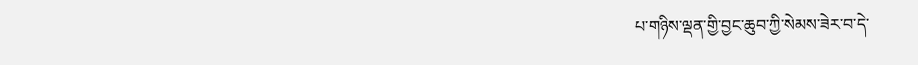པ་གཉིས་ལྡན་གྱི་བྱང་ཆུབ་ཀྱི་སེམས་ཟེར་བ་དེ་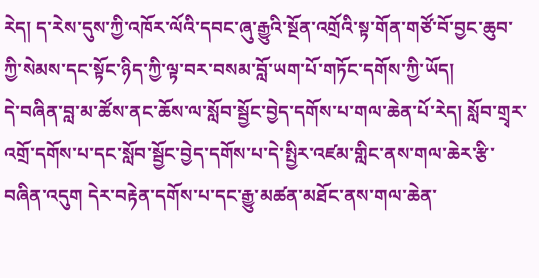རེད། ད་རེས་དུས་ཀྱི་འཁོར་ལོའི་དབང་ཞུ་རྒྱུའི་སྔོན་འགྲོའི་སྟ་གོན་གཙོ་བོ་བྱང་ཆུབ་ཀྱི་སེམས་དང་སྟོང་ཉིད་ཀྱི་ལྟ་བར་བསམ་བློ་ཡག་པོ་གཏོང་དགོས་ཀྱི་ཡོད།
དེ་བཞིན་བླ་མ་ཚོས་ནང་ཆོས་ལ་སློབ་སྦྱོང་བྱེད་དགོས་པ་གལ་ཆེན་པོ་རེད། སློབ་གྲྭར་འགྲོ་དགོས་པ་དང་སློབ་སྦྱོང་བྱེད་དགོས་པ་དེ་སྤྱིར་འཛམ་གླིང་ནས་གལ་ཆེར་རྩི་བཞིན་འདུག དེར་བརྟེན་དགོས་པ་དང་རྒྱུ་མཚན་མཐོང་ནས་གལ་ཆེན་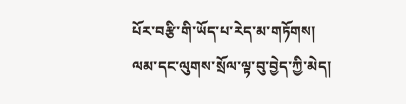པོར་བརྩི་གི་ཡོད་པ་རེད་མ་གཏོགས། ལམ་དང་ལུགས་སྲོལ་ལྟ་བུ་བྱེད་ཀྱི་མེད།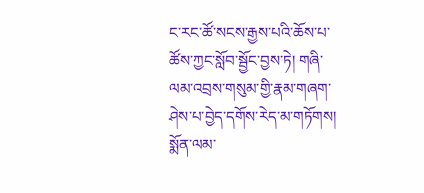ང་རང་ཚོ་སངས་རྒྱས་པའི་ཆོས་པ་ཚོས་ཀྱང་སློབ་སྦྱོང་བྱས་ཏེ། གཞི་ལམ་འབྲས་གསུམ་གྱི་རྣམ་གཞག་ཤེས་པ་བྱེད་དགོས་རེད་མ་གཏོགས། སྨོན་ལམ་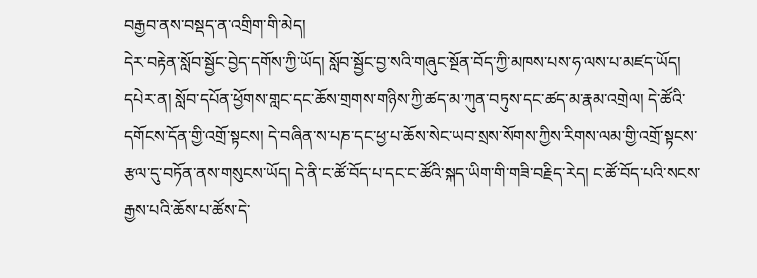བརྒྱབ་ནས་བསྡད་ན་འགྲིག་གི་མེད།
དེར་བརྟེན་སློབ་སྦྱོང་བྱེད་དགོས་ཀྱི་ཡོད། སློབ་སྦྱོང་བྱ་སའི་གཞུང་སྔོན་བོད་ཀྱི་མཁས་པས་ཧ་ལས་པ་མཛད་ཡོད། དཔེར་ན། སློབ་དཔོན་ཕྱོགས་གླང་དང་ཆོས་གྲགས་གཉིས་ཀྱི་ཚད་མ་ཀུན་བཏུས་དང་ཚད་མ་རྣམ་འགྲེལ། དེ་ཚོའི་དགོངས་དོན་གྱི་འགྲོ་སྟངས། དེ་བཞིན་ས་པཎ་དང་ཕྱ་པ་ཆོས་སེང་ཡབ་སྲས་སོགས་ཀྱིས་རིགས་ལམ་གྱི་འགྲོ་སྟངས་རྩལ་དུ་བཏོན་ནས་གསུངས་ཡོད། དེ་ནི་ང་ཚོ་བོད་པ་དང་ང་ཚོའི་སྐད་ཡིག་གི་གཟི་བརྗིད་རེད། ང་ཚོ་བོད་པའི་སངས་རྒྱས་པའི་ཆོས་པ་ཚོས་དེ་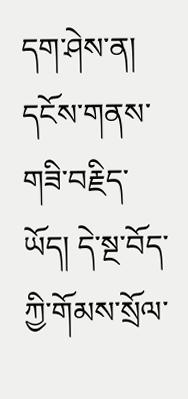དག་ཤེས་ན། དངོས་གནས་གཟི་བརྗིད་ཡོད། དེ་སྔ་བོད་ཀྱི་གོམས་སྲོལ་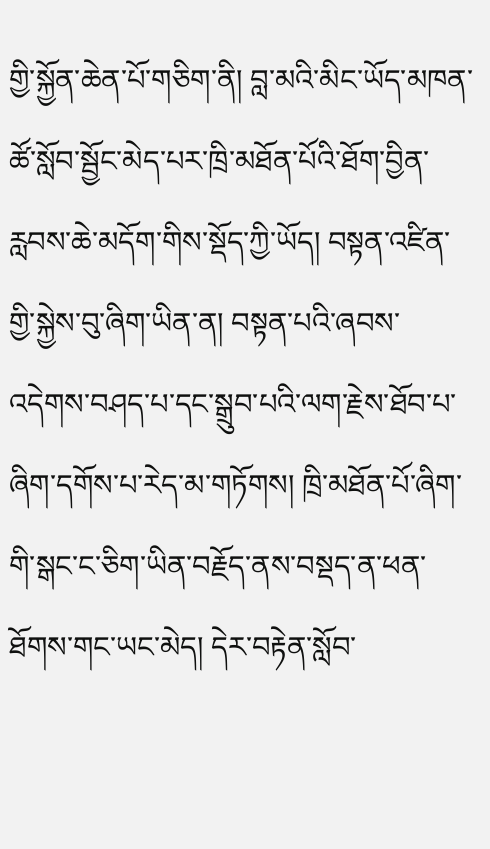གྱི་སྐྱོན་ཆེན་པོ་གཅིག་ནི། བླ་མའི་མིང་ཡོད་མཁན་ཚོ་སློབ་སྦྱོང་མེད་པར་ཁྲི་མཐོན་པོའི་ཐོག་བྱིན་རླབས་ཆེ་མདོག་གིས་སྡོད་ཀྱི་ཡོད། བསྟན་འཛིན་གྱི་སྐྱེས་བུ་ཞིག་ཡིན་ན། བསྟན་པའི་ཞབས་འདེགས་བཤད་པ་དང་སྒྲུབ་པའི་ལག་རྗེས་ཐོབ་པ་ཞིག་དགོས་པ་རེད་མ་གཏོགས། ཁྲི་མཐོན་པོ་ཞིག་གི་སྒང་ང་ཅིག་ཡིན་བརྗོད་ནས་བསྡད་ན་ཕན་ཐོགས་གང་ཡང་མེད། དེར་བརྟེན་སློབ་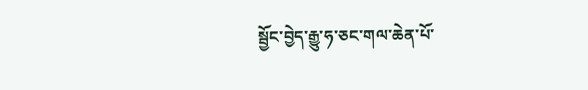སྦྱོང་བྱེད་རྒྱུ་ཧ་ཅང་གལ་ཆེན་པོ་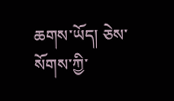ཆགས་ཡོད། ཅེས་སོགས་ཀྱི་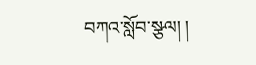བཀའ་སློབ་སྩལ། །